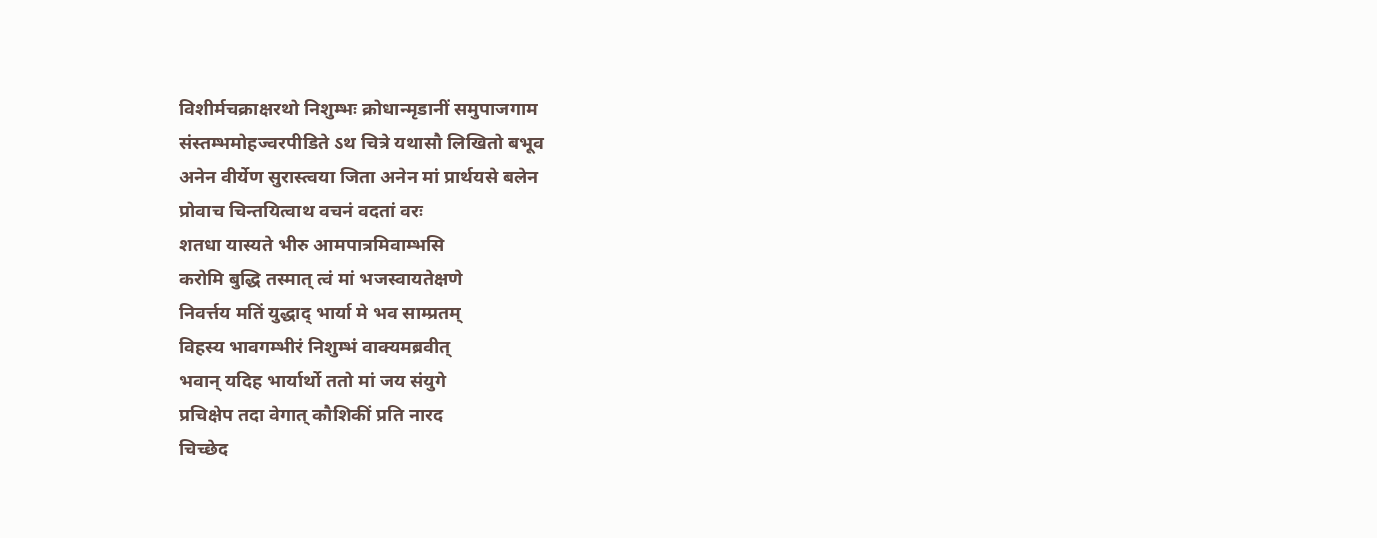विशीर्मचक्राक्षरथो निशुम्भः क्रोधान्मृडानीं समुपाजगाम
संस्तम्भमोहज्वरपीडिते ऽथ चित्रे यथासौ लिखितो बभूव
अनेन वीर्येण सुरास्त्वया जिता अनेन मां प्रार्थयसे बलेन
प्रोवाच चिन्तयित्वाथ वचनं वदतां वरः
शतधा यास्यते भीरु आमपात्रमिवाम्भसि
करोमि बुद्धि तस्मात् त्वं मां भजस्वायतेक्षणे
निवर्त्तय मतिं युद्धाद् भार्या मे भव साम्प्रतम्
विहस्य भावगम्भीरं निशुम्भं वाक्यमब्रवीत्
भवान् यदिह भार्यार्थो ततो मां जय संयुगे
प्रचिक्षेप तदा वेगात् कौशिकीं प्रति नारद
चिच्छेद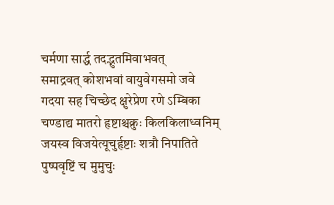चर्मणा सार्द्ध तदद्भुतमिवाभवत्
समाद्रवत् कोशभवां वायुवेगसमो जवे
गदया सह चिच्छेद क्षुरेप्रेण रणे ऽम्बिका
चण्डाद्य मातरो हृष्टाश्चक्रुः किलकिलाध्वनिम्
जयस्व विजयेत्यूचुर्हृष्टाः शत्रौ निपातिते
पुष्पवृष्टिं च मुमुचुः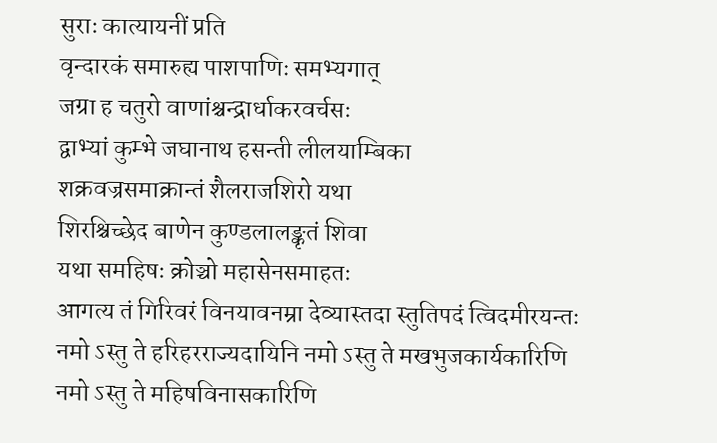सुराः कात्यायनीं प्रति
वृन्दारकं समारुह्य पाशपाणिः समभ्यगात्
जग्रा ह चतुरो वाणांश्चन्द्रार्धाकरवर्चसः
द्वाभ्यां कुम्भे जघानाथ हसन्ती लीलयाम्बिका
शक्रवज्रसमाक्रान्तं शैलराजशिरो यथा
शिरश्चिच्छेद बाणेन कुण्डलालङ्कृतं शिवा
यथा समहिषः क्रोञ्चो महासेनसमाहतः
आगत्य तं गिरिवरं विनयावनम्रा देव्यास्तदा स्तुतिपदं त्विदमीरयन्तः
नमो ऽस्तु ते हरिहरराज्यदायिनि नमो ऽस्तु ते मखभुजकार्यकारिणि
नमो ऽस्तु ते महिषविनासकारिणि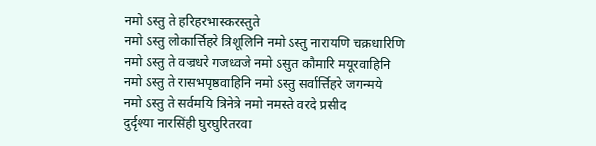नमो ऽस्तु ते हरिहरभास्करस्तुते
नमो ऽस्तु लोकार्त्तिहरे त्रिशूलिनि नमो ऽस्तु नारायणि चक्रधारिणि
नमो ऽस्तु ते वज्रधरे गजध्वजे नमो ऽसुत कौमारि मयूरवाहिनि
नमो ऽस्तु ते रासभपृष्ठवाहिनि नमो ऽस्तु सर्वार्त्तिहरे जगन्मये
नमो ऽस्तु ते सर्वमयि त्रिनेत्रे नमो नमस्ते वरदे प्रसीद
दुर्दृश्या नारसिंही घुरघुरितरवा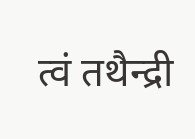त्वं तथैन्द्री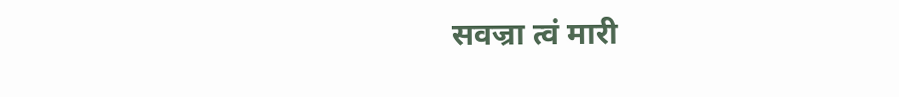सवज्रा त्वं मारी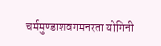चर्ममुण्डाशवगमनरता योगिनी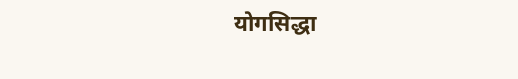योगसिद्धा